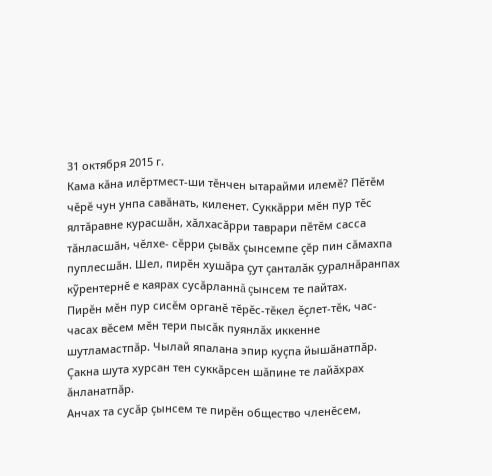31 октября 2015 г.
Кама кăна илĕртмест-ши тĕнчен ытарайми илемĕ? Пĕтĕм чĕрĕ чун унпа савăнать, киленет. Суккăрри мĕн пур тĕс ялтăравне курасшăн, хăлхасăрри таврари пĕтĕм сасса тăнласшăн, чĕлхе- сĕрри çывăх çынсемпе çĕр пин сăмахпа пуплесшăн. Шел, пирĕн хушăра çут çанталăк çуралнăранпах кỹрентернĕ е каярах сусăрланнă çынсем те пайтах.
Пирĕн мĕн пур сисĕм органĕ тĕрĕс-тĕкел ĕçлет-тĕк, час-часах вĕсем мĕн тери пысăк пуянлăх иккенне шутламастпăр. Чылай япалана эпир куçпа йышăнатпăр. Çакна шута хурсан тен суккăрсен шăпине те лайăхрах ăнланатпăр.
Анчах та сусăр çынсем те пирĕн общество членĕсем,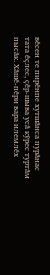вĕсен те пирĕнпе хутшăнса пурăнас тата ĕçлес, çĕр-шыва усă кỹрес туртăм пысăк. Хăшĕ-пĕри вара илемлĕх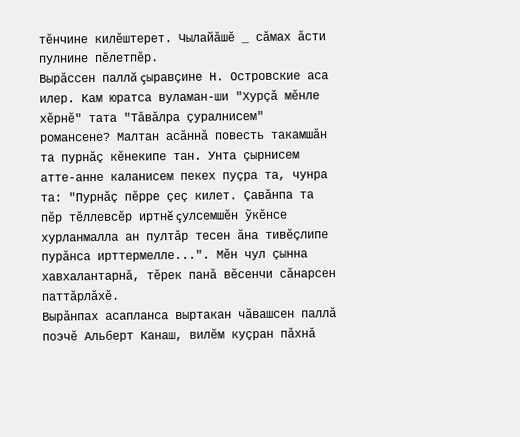тĕнчине килĕштерет. Чылайăшĕ _ сăмах ăсти пулнине пĕлетпĕр.
Вырăссен паллă çыравçине Н. Островские аса илер. Кам юратса вуламан-ши "Хурçă мĕнле хĕрнĕ" тата "Тăвăлра çуралнисем" романсене? Малтан асăннă повесть такамшăн та пурнăç кĕнекипе тан. Унта çырнисем атте-анне каланисем пекех пуçра та, чунра та: "Пурнăç пĕрре çеç килет. Çавăнпа та пĕр тĕллевсĕр иртнĕ çулсемшĕн ỹкĕнсе хурланмалла ан пултăр тесен ăна тивĕçлипе пурăнса ирттермелле...". Мĕн чул çынна хавхалантарнă, тĕрек панă вĕсенчи сăнарсен паттăрлăхĕ.
Вырăнпах асапланса выртакан чăвашсен паллă поэчĕ Альберт Канаш, вилĕм куçран пăхнă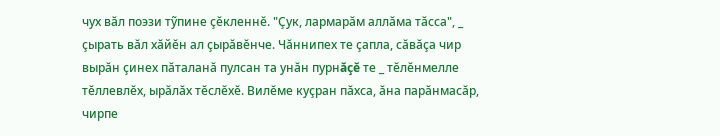чух вăл поэзи тỹпине çĕкленнĕ. "Çук, лармарăм аллăма тăсса", _ çырать вăл хăйĕн ал çырăвĕнче. Чăннипех те çапла, сăвăçа чир вырăн çинех пăталанă пулсан та унăн пурнăçĕ те _ тĕлĕнмелле тĕллевлĕх, ырăлăх тĕслĕхĕ. Вилĕме куçран пăхса, ăна парăнмасăр, чирпе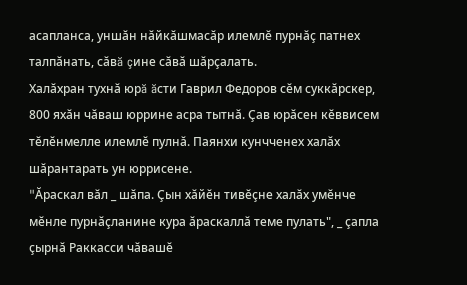асапланса, уншăн нăйкăшмасăр илемлĕ пурнăç патнех талпăнать, сăвă çине сăвă шăрçалать.
Халăхран тухнă юрă ăсти Гаврил Федоров сĕм суккăрскер, 800 яхăн чăваш юррине асра тытнă. Çав юрăсен кĕввисем тĕлĕнмелле илемлĕ пулнă. Паянхи кунчченех халăх шăрантарать ун юррисене.
"Ăраскал вăл _ шăпа. Çын хăйĕн тивĕçне халăх умĕнче мĕнле пурнăçланине кура ăраскаллă теме пулать", _ çапла çырнă Раккасси чăвашĕ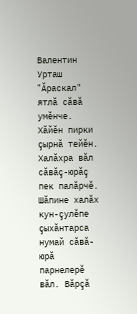Валентин Урташ "Ăраскал" ятлă сăвă умĕнче. Хăйĕн пирки çырнă тейĕн. Халăхра вăл сăвăç-юрăç пек палăрчĕ. Шăпине халăх кун-çулĕпе çыхăнтарса нумай сăвă- юрă парнелерĕ вăл. Вăрçă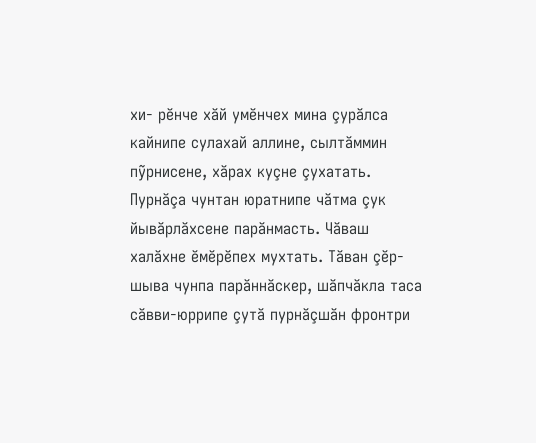хи- рĕнче хăй умĕнчех мина çурăлса кайнипе сулахай аллине, сылтăммин пỹрнисене, хăрах куçне çухатать. Пурнăçа чунтан юратнипе чăтма çук йывăрлăхсене парăнмасть. Чăваш халăхне ĕмĕрĕпех мухтать. Тăван çĕр-шыва чунпа парăннăскер, шăпчăкла таса сăвви-юррипе çутă пурнăçшăн фронтри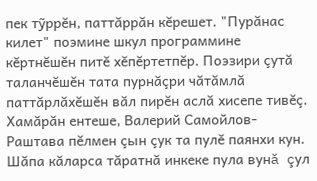пек тỹррĕн, паттăррăн кĕрешет. "Пурăнас килет" поэмине шкул программине кĕртнĕшĕн питĕ хĕпĕртетпĕр. Поэзири çутă таланчĕшĕн тата пурнăçри чăтăмлă паттăрлăхĕшĕн вăл пирĕн аслă хисепе тивĕç.
Хамăрăн ентеше, Валерий Самойлов-Раштава пĕлмен çын çук та пулĕ паянхи кун. Шăпа кăларса тăратнă инкеке пула вунă çул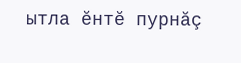ытла ĕнтĕ пурнăç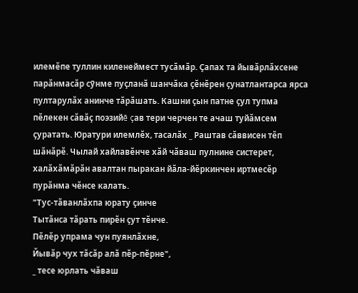илемĕпе туллин киленеймест тусăмăр. Çапах та йывăрлăхсене парăнмасăр сỹнме пуçланă шанчăка çĕнĕрен çунатлантарса ярса пултарулăх анинче тăрăшать. Кашни çын патне çул тупма пĕлекен сăвăç поэзийĕ çав тери черчен те ачаш туйăмсем çуратать. Юратури илемлĕх, тасалăх _ Раштав сăввисен тĕп шăнăрĕ. Чылай хайлавĕнче хăй чăваш пулнине систерет, халăхăмăрăн авалтан пыракан йăла-йĕркинчен иртмесĕр пурăнма чĕнсе калать.
"Тус-тăванлăхпа юрату çинче
Тытăнса тăрать пирĕн çут тĕнче.
Пĕлĕр упрама чун пуянлăхне,
Йывăр чух тăсăр алă пĕр-пĕрне",
_ тесе юрлать чăваш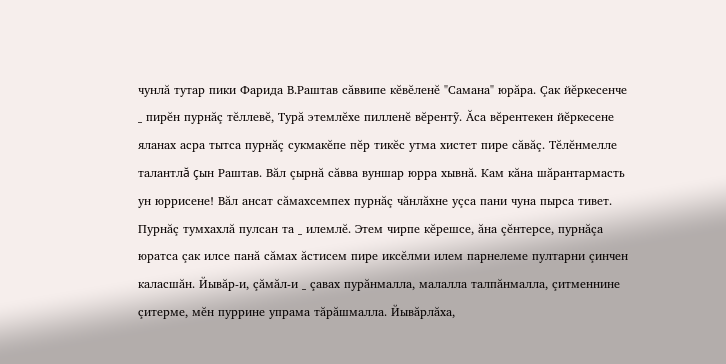чунлă тутар пики Фарида В.Раштав сăввипе кĕвĕленĕ "Самана" юрăра. Çак йĕркесенче _ пирĕн пурнăç тĕллевĕ, Турă этемлĕхе пилленĕ вĕрентỹ. Ăса вĕрентекен йĕркесене яланах асра тытса пурнăç сукмакĕпе пĕр тикĕс утма хистет пире сăвăç. Тĕлĕнмелле талантлă çын Раштав. Вăл çырнă сăвва вуншар юрра хывнă. Кам кăна шăрантармасть ун юррисене! Вăл ансат сăмахсемпех пурнăç чăнлăхне уçса пани чуна пырса тивет.
Пурнăç тумхахлă пулсан та _ илемлĕ. Этем чирпе кĕрешсе, ăна çĕнтерсе, пурнăçа юратса çак илсе панă сăмах ăстисем пире иксĕлми илем парнелеме пултарни çинчен каласшăн. Йывăр-и, çăмăл-и _ çавах пурăнмалла, малалла талпăнмалла, çитменнине çитерме, мĕн пуррине упрама тăрăшмалла. Йывăрлăха,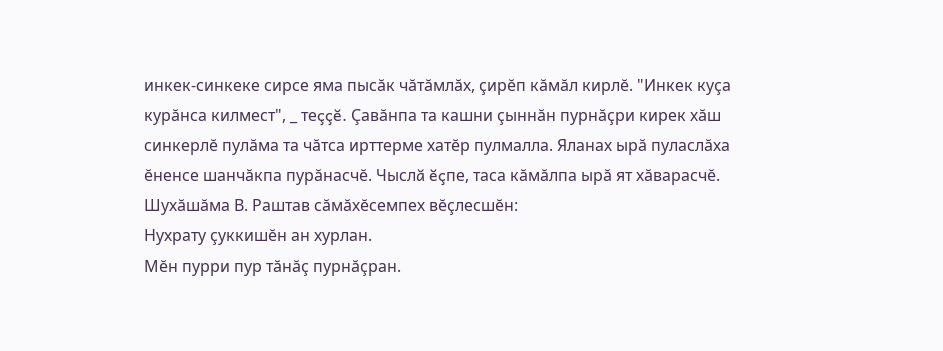инкек-синкеке сирсе яма пысăк чăтăмлăх, çирĕп кăмăл кирлĕ. "Инкек куçа курăнса килмест", _ теççĕ. Çавăнпа та кашни çыннăн пурнăçри кирек хăш синкерлĕ пулăма та чăтса ирттерме хатĕр пулмалла. Яланах ырă пуласлăха ĕненсе шанчăкпа пурăнасчĕ. Чыслă ĕçпе, таса кăмăлпа ырă ят хăварасчĕ. Шухăшăма В. Раштав сăмăхĕсемпех вĕçлесшĕн:
Нухрату çуккишĕн ан хурлан.
Мĕн пурри пур тăнăç пурнăçран.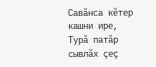Савăнса кĕтер кашни ире,
Турă патăр сывлăх çеç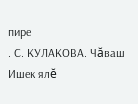пире
. С. КУЛАКОВА. Чăваш Ишек ялĕ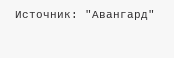Источник: "Авангард"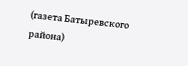(газета Батыревского района)